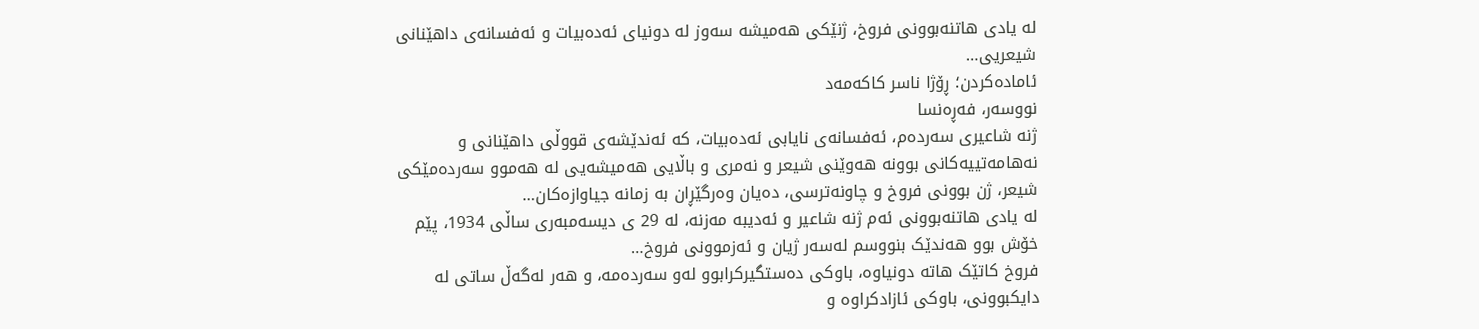لە یادی هاتنەبوونی فروخ، ژنێکی هەمیشە سەوز لە دونیای ئەدەبیات و ئەفسانەی داهێنانی شیعریی…
ئامادەکردن؛ ڕۆژا ناسر کاکەمەد
نووسەر، فەڕەنسا
ژنە شاعیری سەردەم، ئەفسانەی نایابی ئەدەبیات، کە ئەندێشەی قووڵی داهێنانی و نەهامەتییەکانی بوونە هەوێنی شیعر و نەمری و باڵایی هەمیشەیی لە هەموو سەردەمێکی شیعر، ژن بوونی فروخ و چاونەترسی، دەیان وەرگێڕان بە زمانە جیاوازەکان…
لە یادی هاتنەبوونی ئەم ژنە شاعیر و ئەدیبە مەزنە، لە 29 ی دیسەمبەری ساڵی 1934، پێم خۆش بوو هەندێک بنووسم لەسەر ژیان و ئەزموونی فروخ…
فروخ کاتێک هاتە دونیاوە، باوکی دەستگیرکرابوو لەو سەردەمە، و هەر لەگەڵ ساتی لە دایکبوونی، باوکی ئازادکراوە و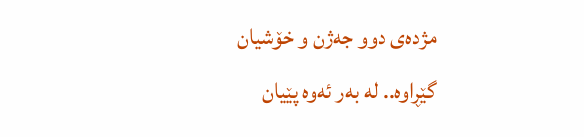مژدەی دوو جەژن و خۆشیان گێڕاوە.. لە بەر ئەوە پێیان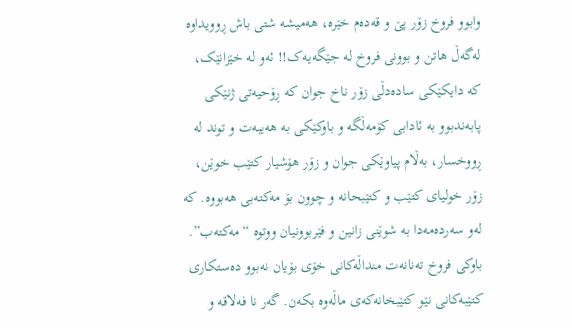وابوو فروخ زۆر پێ و قەدەم خێرە، هەمیشە شتی باش ڕوویداوە لەگەڵ هاتن و بوونی فروخ لە جێگەیەک!! ئەو لە خێزانێک، کە دایکێکی سادەدڵی زۆر ناخ جوان کە ڕۆحیەتی ژنێکی پابەندبوو بە ئادابی کۆمەڵگە و باوکێکی بە هەیبەت و توند لە ڕووخسار، بەڵام پیاوێکی جوان و زۆر هۆشیار کتێب خوێن، زۆر خولیای کتێب و کتێبحانە و چوون بۆ مەکتەبی هەبووە. کە لەو سەردەمەدا بە شوێنی زانین و فێربوونیان ووتوە “مەکتەب”. باوکی فروخ تەنانەت منداڵەکانی خۆی بۆیان نەبوو دەستکاری کتێبەکانی نێو کتێبخانەکەی ماڵەوە بکەن. گەر نا فەلاقە و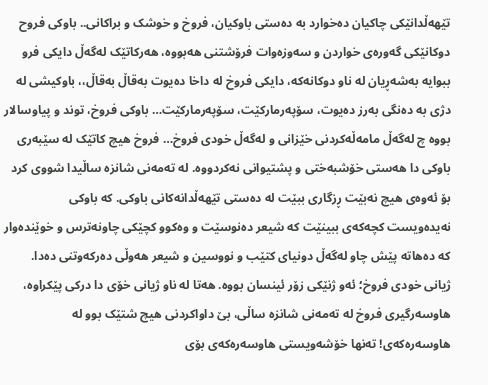تێهەڵدانێکی چاکیان دەخوارد بە دەستی باوکیان، فروخ و خوشک و براکانی.. باوکی فروح دوکانێکی گەورەی خواردن و سەوزەوات فرۆشتنی هەبووە، هەرکاتێک لەگەڵ دایکی فرو ببوایە بەشەڕیان لە ناو دوکانەکە، دایکی فروخ لە داخا دەیوت بەقاڵ بەقاڵ،، باوکیشی لە دژی بە دەنگی بەرز دەیوت، سۆپەرمارکێت، سۆپەرمارکێت… باوکی فروخ، توند و پیاوسالار بووە چ لەگەڵ مامەڵەکردنی خێزانی و لەگەڵ خودی فروخ… فروخ هیچ کاتێک لە سێبەری باوکی دا هەستی خۆشبەختی و پشتیوانی نەکردووە. لە تەمەنی شانزە ساڵیدا شووی کرد بۆ ئەوەی هیچ نەبێت ڕزگاری ببێت لە دەستی تێهەڵدانەکانی باوکی. کە باوکی نەیدەویست کچەکەی ببینێت کە شیعر دەنوسێت و وەکوو کچێکی چاونەترس و خوێندەوار کە دەهاتە پێش چاو لەگەڵ دونیای کتێب و نووسین و شیعر هەوڵی دەرکەوتنی دەدا.
ژیانی خودی فروخ؛ ئەو ژنێکی زۆر ئینسان بووە. هەتا لە ناو ژیانی خۆی دا درکی پێکراوە، هاوسەرگیری فروخ لە تەمەنی شانزە ساڵی، بێ داواکردنی هیچ شتێک بوو لە هاوسەرەکەی! تەنها خۆشەویستی هاوسەرەکەی بۆی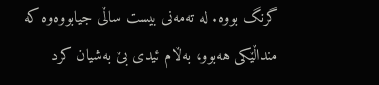گرنگ بووە. لە تەمەنی بیست ساڵی جیابووەوە کە منداڵێکی هەبوو، بەڵام ئیدی بێ بەشیان کرد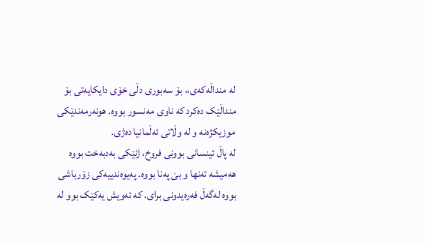لە منداڵەکەی،، بۆ سەبوری دڵی خۆی دایکایەتی بۆ منداڵێک دەکرد کە ناوی مەنسور بووە. هونەرمەندێکی موزیکژەنە و لە وڵاتی ئەڵمانیا دەژی.
لە پاڵ ئینسانی بوونی فروخ، ژنێکی بەدبەخت بووە هەمیشە تەنها و بێ پەنا بووە. پەیوەندییەکی زۆرباشی بووە لەگەڵ فەرەیدونی برای. کە ئەویش یەکێک بوو لە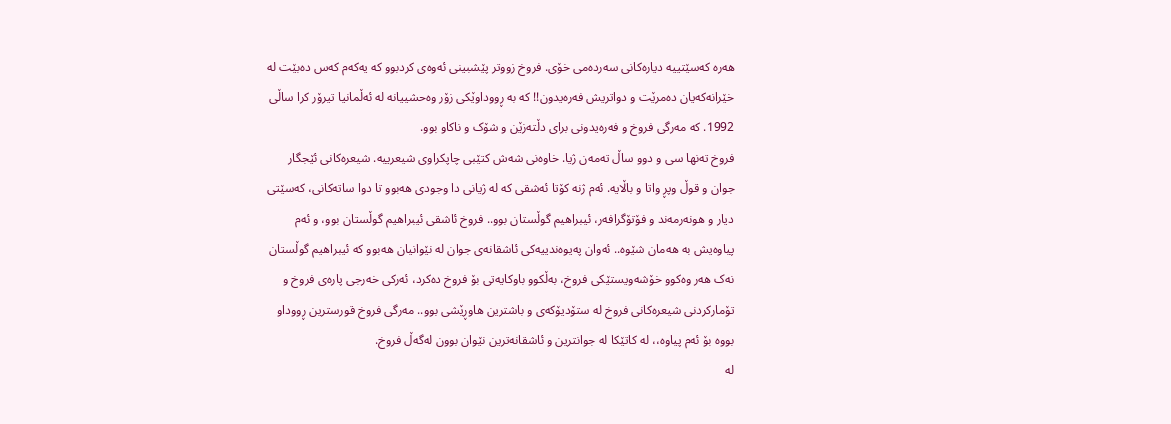هەرە کەسێتییە دیارەکانی سەردەمی خۆی. فروخ زووتر پێشبینی ئەوەی کردبوو کە یەکەم کەس دەبێت لە خێرانەکەیان دەمرێت و دواتریش فەرەیدون!! کە بە ڕووداوێکی زۆر وەحشییانە لە ئەڵمانیا تیرۆر کرا ساڵی 1992. کە مەرگی فروخ و فەرەیدونی برای دڵتەزێن و شۆک و ناکاو بوو.
فروخ تەنها سی و دوو ساڵ تەمەن ژیا. خاوەنی شەش کتێبی چاپکراوی شیعرییە. شیعرەکانی ئێجگار جوان و قوڵ وپڕ واتا و باڵایە. ئەم ژنە کۆتا ئەشقی کە لە ژیانی دا وجودی هەبوو تا دوا ساتەکانی، کەسێتی دیار و هونەرمەند و فۆتۆگرافەر، ئیبراهیم گوڵستان بوو.. فروخ ئاشقی ئیبراهیم گوڵستان بوو، و ئەم پیاوەیش بە هەمان شێوە.. ئەوان پەیوەندییەکی ئاشقانەی جوان لە نێوانیان هەبوو کە ئیبراهیم گوڵستان نەک هەر وەکوو خۆشەویستێکی فروخ، بەڵکوو باوکایەتی بۆ فروخ دەکرد، ئەرکی خەرجی پارەی فروخ و تۆمارکردنی شیعرەکانی فروخ لە ستۆدیۆکەی و باشترین هاوڕێشی بوو.. مەرگی فروخ قورسترین ڕووداو بووە بۆ ئەم پیاوە،، لە کاتێکا لە جوانترین و ئاشقانەترین نێوان بوون لەگەڵ فروخ.
لە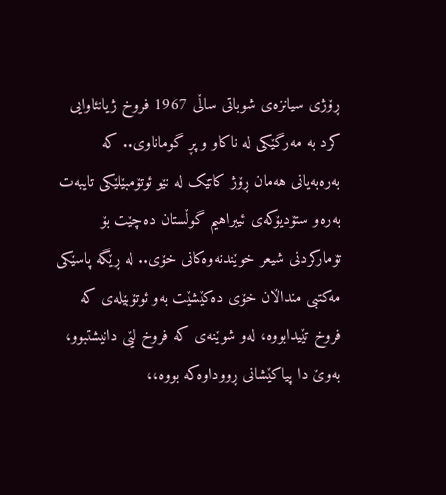ڕۆژی سیانزەی شوباتی ساڵی 1967 فروخ ژیانئاوایی کرد بە مەرگێکی لە ناکاو و پڕ گوماناوی.. کە بەرەبەیانی هەمان ڕۆژ کاتێک لە نێو ئوتۆمبێلێکی تایبەت بەرەو ستۆدیۆکەی ئیبراهیم گوڵستان دەچێت بۆ تۆمارکردنی شیعر خوێندنەوەکانی خۆی.. لە ڕێگە پاسێکی مەکتبی منداڵان خۆی دەکێشێت بەو ئوتۆبێلەی کە فروخ تێیدابووە، لەو شوێنەی کە فروخ لێی دانیشتبوو، بەوێ دا پیاکێشانی ڕووداوەکە بووە،،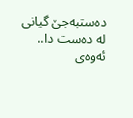دەستبەجێ گیانی لە دەست دا..
ئەوەی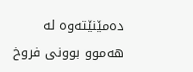دەمێنێتەوە لە هەموو بوونی فروخ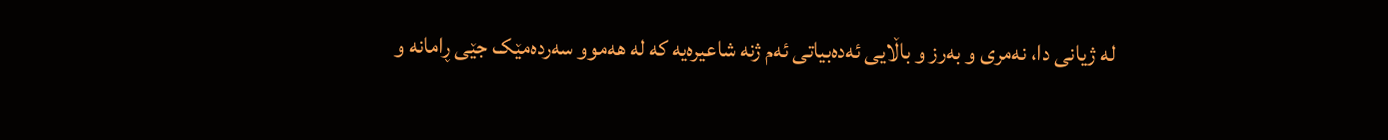لە ژیانی دا، نەمری و بەرز و باڵایی ئەدەبیاتی ئەم ژنە شاعیرەیە کە لە هەموو سەردەمێک جێی ڕامانە و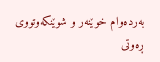بەردەوام خوێنەر و شوێنکەوتووی ڕەوتی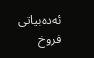ئەدەبیاتی فروخ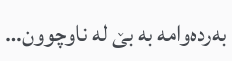بەردەوامە بە بێ لە ناوچوون…